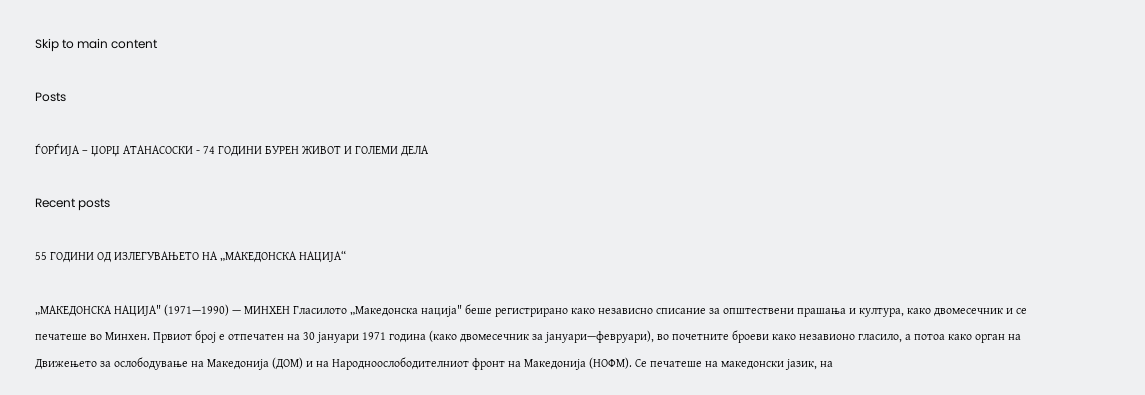Skip to main content

Posts

ЃОРЃИЈА – ЏОРЏ АТАНАСОСКИ - 74 ГОДИНИ БУРЕН ЖИВОТ И ГОЛЕМИ ДЕЛА

Recent posts

55 ГОДИНИ ОД ИЗЛЕГУВАЊЕТО НА „МАКЕДОНСКА НАЦИЈА“

„МАКЕДОНСКА НАЦИЈА" (1971—1990) — МИНХЕН Гласилото „Македонска нација" беше регистрирано како независно списание за општествени прашања и култура, како двомесечник и се печатеше во Минхен. Првиот број е отпечатен на 30 јануари 1971 година (како двомесечник за јануари—февруари), во почетните броеви како незавионо гласило, а потоа како орган на Движењето за ослободување на Македонија (ДОМ) и на Народноослободителниот фронт на Македонија (НОФМ). Се печатеше на македонски јазик, на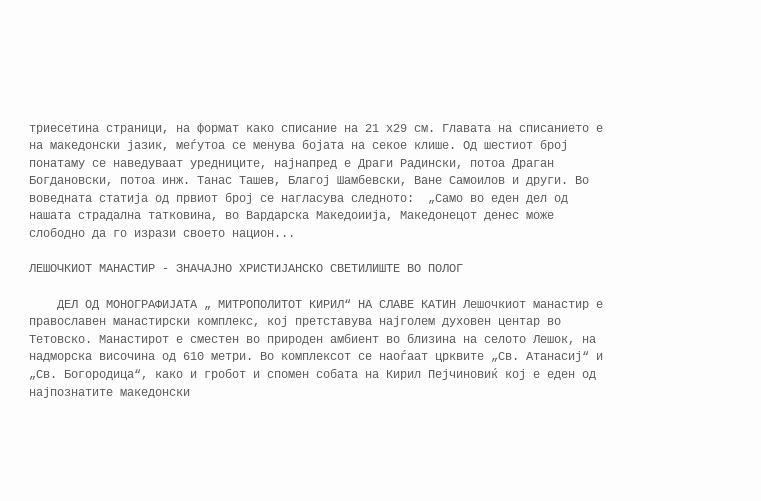триесетина страници, на формат како списание на 21 х29 см. Главата на списанието е на македонски јазик, меѓутоа се менува бојата на секое клише. Од шестиот број понатаму се наведуваат уредниците, најнапред е Драги Радински, потоа Драган Богдановски, потоа инж. Танас Ташев, Благој Шамбевски, Ване Самоилов и други. Во воведната статија од првиот број се нагласува следното:  „Само во еден дел од нашата страдална татковина, во Вардарска Македоиија, Македонецот денес може слободно да го изрази своето национ...

ЛЕШОЧКИОТ МАНАСТИР - ЗНАЧАЈНО ХРИСТИЈАНСКО СВЕТИЛИШТЕ ВО ПОЛОГ

    ДЕЛ ОД МОНОГРАФИЈАТА „ МИТРОПОЛИТОТ КИРИЛ“ НА СЛАВЕ КАТИН Лешочкиот манастир е православен манастирски комплекс, кој претставува најголем духовен центар во Тетовско. Манастирот е сместен во природен амбиент во близина на селото Лешок, на надморска височина од 610 метри. Во комплексот се наоѓаат црквите „Св. Атанасиј“ и „Св. Богородица“, како и гробот и спомен собата на Кирил Пејчиновиќ кој е еден од најпознатите македонски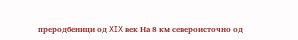преродбеници од XIX век На 8 км североисточно од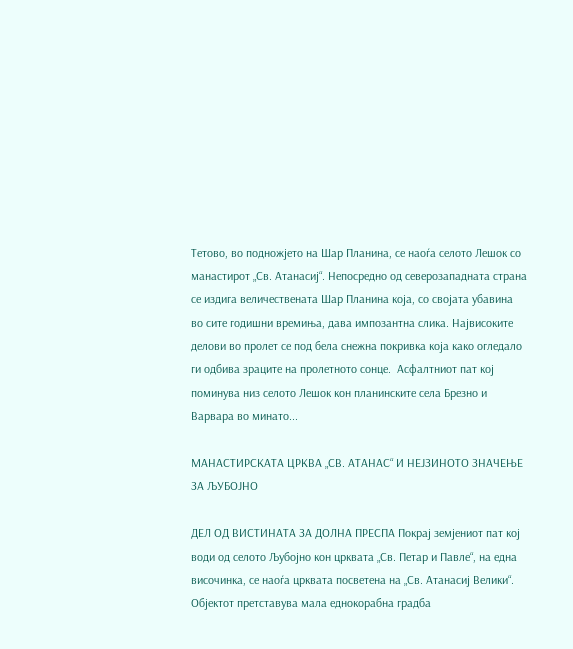Тетово, во подножјето на Шар Планина, се наоѓа селото Лешок со манастирот „Св. Атанасиј“. Непосредно од северозападната страна се издига величествената Шар Планина која, со својата убавина во сите годишни времиња, дава импозантна слика. Највисоките делови во пролет се под бела снежна покривка која како огледало ги одбива зраците на пролетното сонце.  Асфалтниот пат кој поминува низ селото Лешок кон планинските села Брезно и Варвара во минато...

МАНАСТИРСКАТА ЦРКВА „СВ. АТАНАС“ И НЕЈЗИНОТО ЗНАЧЕЊЕ ЗА ЉУБОЈНО

ДЕЛ ОД ВИСТИНАТА ЗА ДОЛНА ПРЕСПА Покрај земјениот пат кој води од селото Љубојно кон црквата „Св. Петар и Павле“, на една височинка, се наоѓа црквата посветена на „Св. Атанасиј Велики“. Објектот претставува мала еднокорабна градба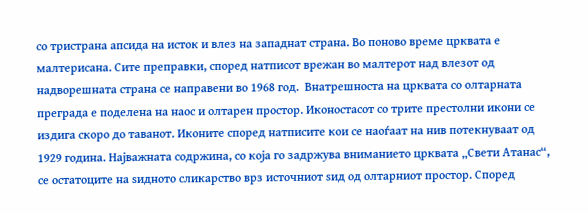со тристрана апсида на исток и влез на западнат страна. Во поново време црквата е малтерисана. Сите преправки, според натписот врежан во малтерот над влезот од надворешната страна се направени во 1968 год.  Внатрешноста на црквата со олтарната преграда е поделена на наос и олтарен простор. Иконостасот со трите престолни икони се издига скоро до таванот. Иконите според натписите кои се наоѓаат на нив потекнуваат од 1929 година. Најважната содржина, со која го задржува вниманието црквата „Свети Атанас“, се остатоците на ѕидното сликарство врз источниот ѕид од олтарниот простор. Според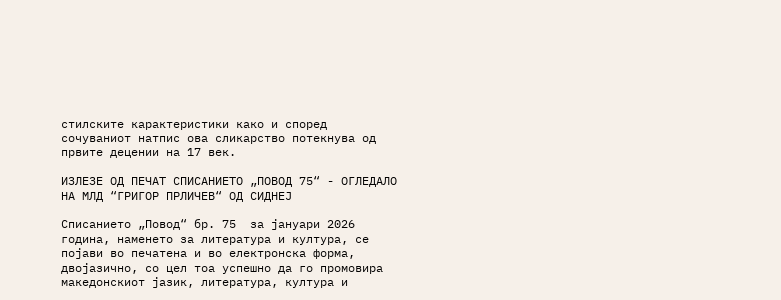стилските карактеристики како и според сочуваниот натпис ова сликарство потекнува од првите децении на 17 век.

ИЗЛЕЗЕ ОД ПЕЧАТ СПИСАНИЕТО „ПОВОД 75“ - ОГЛЕДАЛО НА МЛД “ГРИГОР ПРЛИЧЕВ“ ОД СИДНЕЈ

Списанието „Повод“ бр. 75  за јануари 2026 година, наменето за литература и култура, се појави во печатена и во електронска форма, двојазично, со цел тоа успешно да го промовира македонскиот јазик, литература, култура и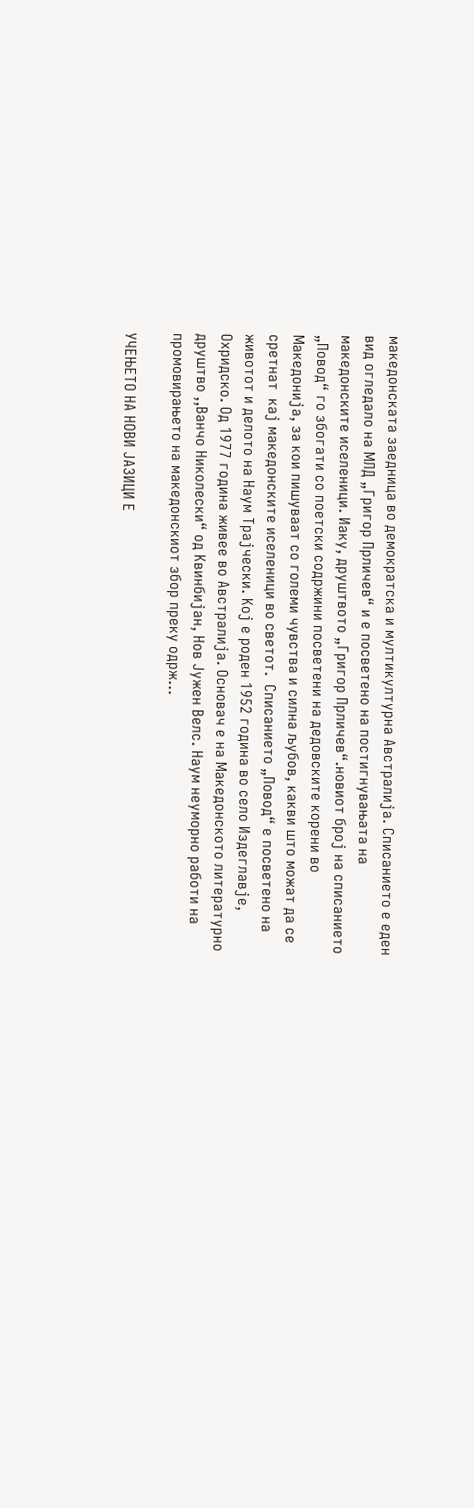македонската заедница во демократска и мултикултурна Австралија. Списанието е еден вид огледало на МЛД „Григор Прличев“ и е посветено на постигнувањата на македонските иселеници. Иаку, друштвото „Григор Прличев“.новиот број на списанието „Повод“ го збогати со поетски содржини посветeни на дедовските корени во Македонија, за кои пишуваат со големи чувства и силна љубов, какви што можат да се сретнат  кај македонските иселеници во светот.  Списанието „Повод“ е посветено на животот и делото на Наум Трајчески. Кој е роден 1952 година во село Издеглавје, Охридско. Од 1977 година живее во Австралија. Основач е на Македонското литературно друштво ,,Ванчо Николески“ од Квинбијан, Нов Јужен Велс. Наум неуморно работи на промовирањето на македонскиот збор преку одрж...

УЧЕЊЕТО НА НОВИ ЈАЗИЦИ Е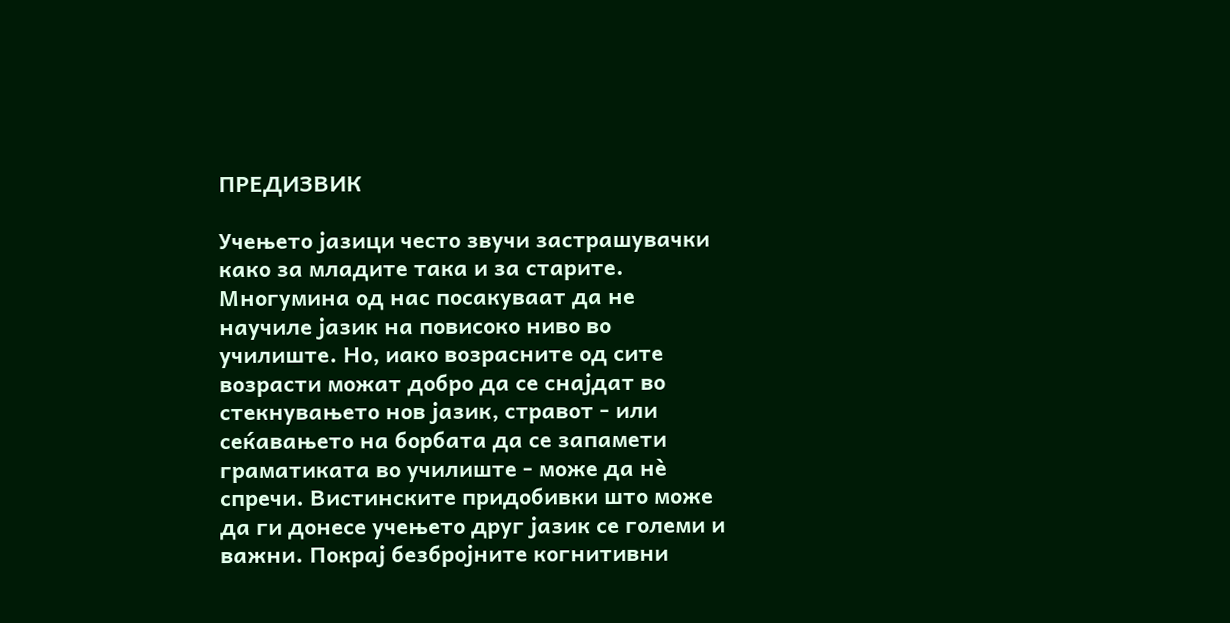ПРЕДИЗВИК

Учењето јазици често звучи застрашувачки како за младите така и за старите. Многумина од нас посакуваат да не научиле јазик на повисоко ниво во училиште. Но, иако возрасните од сите возрасти можат добро да се снајдат во стекнувањето нов јазик, стравот - или сеќавањето на борбата да се запамети граматиката во училиште - може да нè спречи. Вистинските придобивки што може да ги донесе учењето друг јазик се големи и важни. Покрај безбројните когнитивни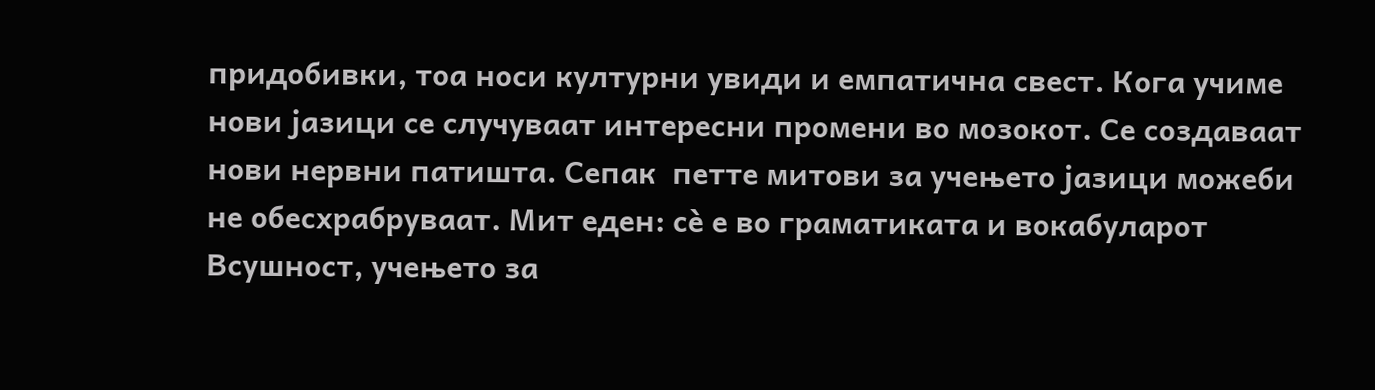придобивки, тоа носи културни увиди и емпатична свест. Кога учиме нови јазици се случуваат интересни промени во мозокот. Се создаваат нови нервни патишта. Сепак  петте митови за учењето јазици можеби не обесхрабруваат. Мит еден: сè е во граматиката и вокабуларот Всушност, учењето за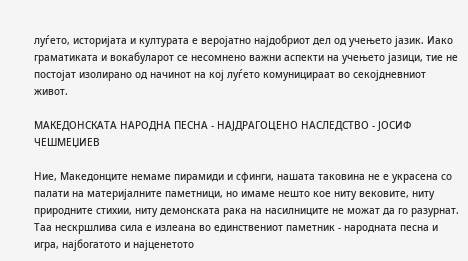луѓето, историјата и културата е веројатно најдобриот дел од учењето јазик. Иако граматиката и вокабуларот се несомнено важни аспекти на учењето јазици, тие не постојат изолирано од начинот на кој луѓето комуницираат во секојдневниот живот.

МАКЕДОНСКАТА НАРОДНА ПЕСНА - НАЈДРАГОЦЕНО НАСЛЕДСТВО - ЈОСИФ ЧЕШМЕЏИЕВ

Ние, Македонците немаме пирамиди и сфинги, нашата таковина не е украсена со палати на материјалните паметници, но имаме нешто кое ниту вековите, ниту природните стихии, ниту демонската рака на насилниците не можат да го разурнат. Таа нескршлива сила е излеана во единствениот паметник - народната песна и игра, најбогатото и најценетото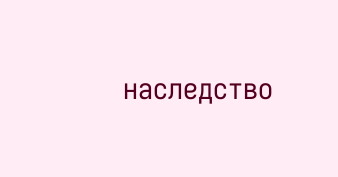наследство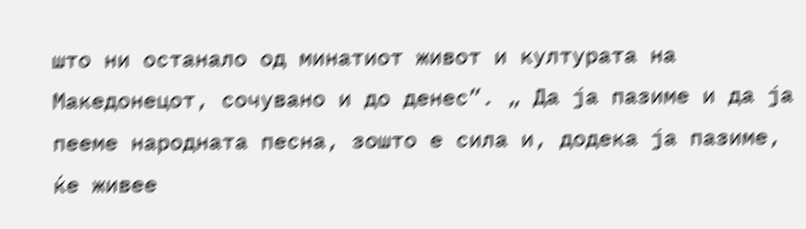што ни останало од минатиот живот и културата на Македонецот, сочувано и до денес”. „ Да ја пазиме и да ја пееме народната песна, зошто е сила и, додека ја пазиме, ќе живее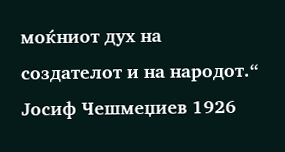моќниот дух на создателот и на народот.“ Јосиф Чешмеџиев 1926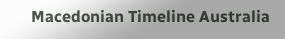Macedonian Timeline Australia